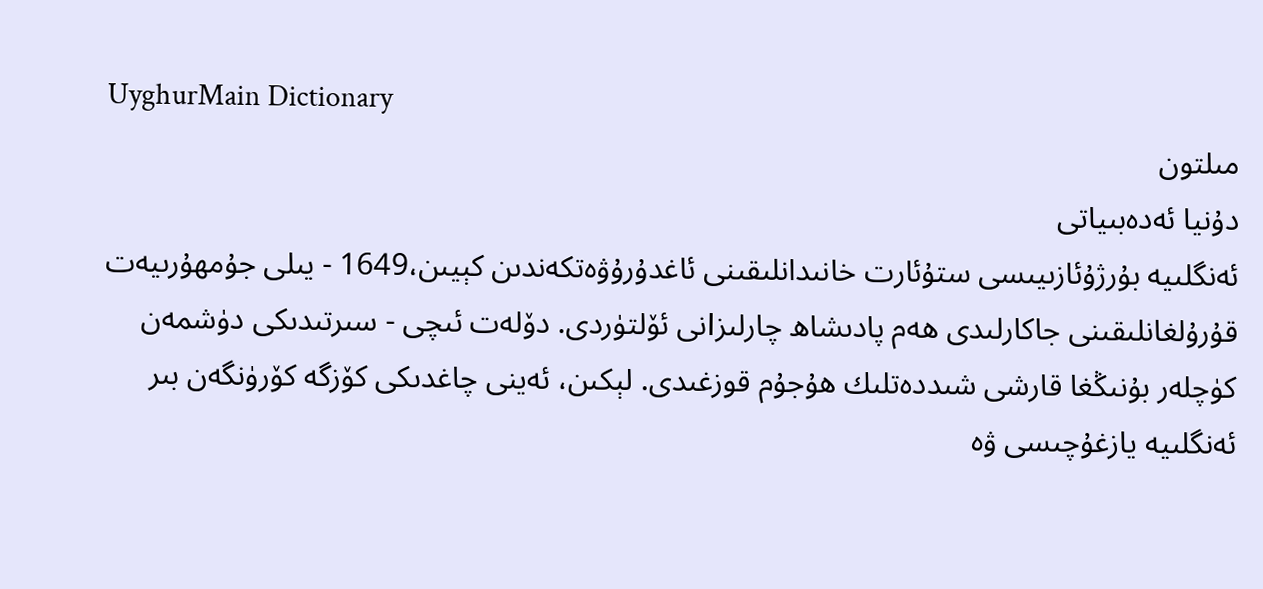UyghurMain Dictionary
مىلتون
دۇنيا ئەدەبىياتى
ئەنگلىيە بۇرژۇئازىيىسى ستۇئارت خانىدانلىقىنى ئاغدۇرۇۋەتكەندىن كېيىن،1649 - يىلى جۇمھۇرىيەت قۇرۇلغانلىقىنى جاكارلىدى ھەم پادىشاھ چارلىزⅠنى ئۆلتۈردى. دۆلەت ئىچى - سىرتىدىكى دۈشمەن كۈچلەر بۇنىڭغا قارشى شىددەتلىك ھۇجۇم قوزغىدى. لېكىن، ئەينى چاغدىكى كۆزگە كۆرۈنگەن بىر ئەنگلىيە يازغۇچىسى ۋە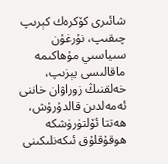شائىرى كۆكرەك كېرىپ چىقىپ، نۇرغۇن سىياسىي مۇھاكىمە ماقالىسى يېزىپ، خەلقنىڭ زوراۋان خاننى ئەمەلدىن قالدۇرۇش، ھەتتا ئۆلتۈرۈشكە ھوقۇقلۇق ئىكەنلىكىنى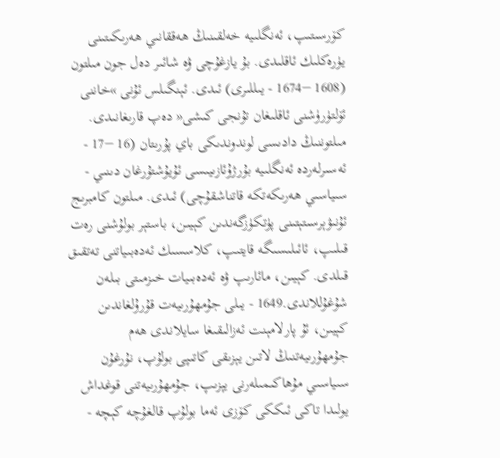كۆرسىتىپ، ئەنگلىيە خەلقىنىڭ ھەققانىي ھەرىكىتىنى يۈرەكلىك ئاقلىدى. بۇ يازغۇچى ۋە شائىر دەل جون مىلتون (1608 −1674 - يىللىرى) ئىدى. ئېنگىلس ئۇنى »خاننى ئۆلتۈرۈشنى ئاقلىغان تۇنجى كىشى« دەپ قارىغانىدى.
مىلتوننىڭ دادىسى لوندوندىكى باي پۇرىتان (16 −17 - ئەسىرلەردە ئەنگلىيە بۇرژۇئازىيىسى ئۇيۇشتۇرغان دىنىي - سىياسىي ھەرىكەتكە قاتناشقۇچى) ئىدى. مىلتون كامبرىج ئۇنىۋېرسىتېتىنى پۈتكۈزگەندىن كېيىن، باستېر بولۇشنى رەت قىلىپ، ئائىلىسىگە قايتىپ، كلاسسىك ئەدەبىياتنى تەتقىق قىلدى. كېيىن، مائارىپ ۋە ئەدەبىيات خىزمىتى بىلەن شۇغۇللاندى.1649 - يىلى جۇمھۇرىيەت قۇرۇلغاندىن كېيىن، ئۇ پارلامېنت ئەزالىقىغا سايلاندى ھەم جۇمھۇرىيەتنىڭ لاتىن يېزىقى كاتىپى بولۇپ، نۇرغۇن سىياسىي مۇھاكىمىلەرنى يېزىپ، جۇمھۇرىيەتنى قوغداش يولىدا تاكى ئىككى كۆزى ئەما بولۇپ قالغۇچە كېچە -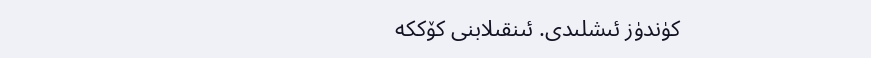كۈندۈز ئىشلىدى. ئىنقىلابنى كۆككە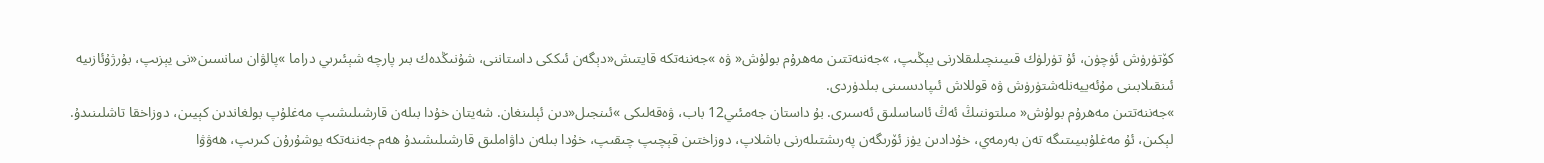كۆتۈرۈش ئۈچۈن، ئۇ تۈرلۈك قىيىنچىلىقلارنى يېڭىپ، »جەننەتتىن مەھرۇم بولۇش« ۋە »جەننەتكە قايتىش«دېگەن ئىككى داستاننى، شۇنىڭدەك بىر پارچە شېئىرىي دراما »پالۋان سانسىن«نى يېزىپ، بۇرژۇئازىيە ئىنقىلابىنى مۇئەييەنلەشتۈرۈش ۋە قوللاش ئىپادىسىنى بىلدۈردى.
»جەننەتتىن مەھرۇم بولۇش« مىلتوننىڭ ئەڭ ئاساسلىق ئەسىرى. بۇ داستان جەمئىي12 باب، ۋەقەلىكى »ئىنجىل«دىن ئېلىنغان. شەيتان خۇدا بىلەن قارشىلىشىپ مەغلۇپ بولغاندىن كېيىن، دوزاخقا تاشلىنىدۇ. لېكىن، ئۇ مەغلۇبىيىتىگە تەن بەرمەي، خۇدادىن يۈز ئۆرىگەن پەرىشتىلەرنى باشلاپ، دوزاختىن قېچىپ چىقىپ، خۇدا بىلەن داۋاملىق قارشىلىشىدۇ ھەم جەننەتكە يوشۇرۇن كىرىپ، ھەۋۋا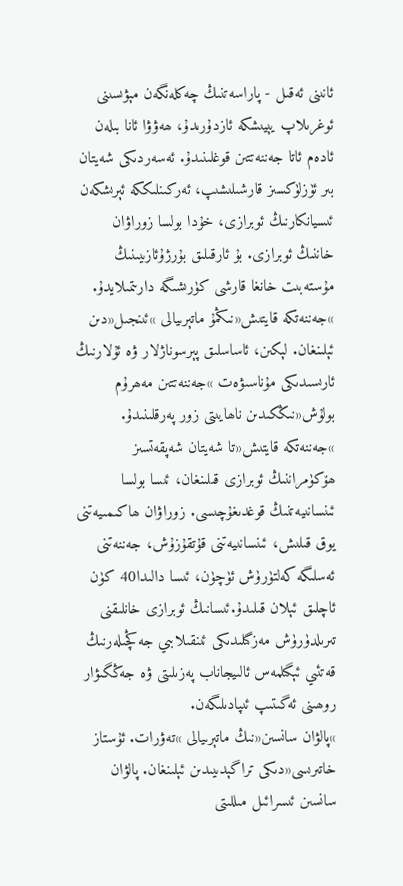ئانىنى ئەقىل - پاراسەتنىڭ چەكلەنگەن مېۋىسىنى ئوغرىلاپ يېيىشكە ئازدۇرىدۇ، ھەۋۋا ئانا بىلەن ئادەم ئاتا جەننەتتىن قوغلىنىدۇ. ئەسەردىكى شەيتان بىر ئۈزلۈكسىز قارشىلىشىپ، ئەركىنلىككە ئېرىشكەن ئىسيانكارنىڭ ئوبرازى، خۇدا بولسا زوراۋان خاننىڭ ئوبرازى. بۇ ئارقىلىق بۇرژۇئازىيىنىڭ مۇستەبىت خانغا قارشى كۈرىشىگە دارىتمىلايدۇ.
»جەننەتكە قايتىش«نىڭمۇ ماتېرىيالى »ئىنجىل«دىن ئېلىنغان. لېكىن، ئاساسلىق پېرسوناژلار ۋە ئۇلارنىڭ ئارىسىدىكى مۇناسىۋەت »جەننەتتىن مەھرۇم بولۇش«نىڭكىدىن ناھايىتى زور پەرقلىنىدۇ. »جەننەتكە قايتىش«تا شەيتان شەپقەتسىز ھۆكۈمراننىڭ ئوبرازى قىلىنغان، ئىسا بولسا ئىنسانىيەتنىڭ قوغدىغۇچىسى. زوراۋان ھاكىمىيەتنى يوق قىلىش، ئىنسانىيەتنى قۇتقۇزۇش، جەننەتنى ئەسلىگە كەلتۈرۈش ئۈچۈن، ئىسا دالىدا40 كۈن ئاچلىق ئېلان قىلىدۇ.ئىسانىڭ ئوبرازى خانلىقنى تىرىلدۈرۈش مەزگىلىدىكى ئىنقىلابىي جەڭچىلەرنىڭ قەتئىي ئېگىلمەس ئالىيجاناب پەزىلىتى ۋە جەڭگىۋار روھىنى ئەگىتىپ ئىپادىلىگەن.
»پالۋان سانسىن«نىڭ ماتېرىيالى »تەۋرات. ئۇستاز خاتىرىسى«دىكى تراگېدىيىدىن ئېلىنغان. پالۋان سانسىن ئىسرائىل مىللىتى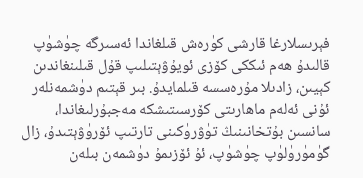فېرىسلارغا قارشى كۈرەش قىلغاندا ئەسىرگە چۈشۈپ قالىدۇ ھەم ئىككى كۆزى ئويۇۋېتىلىپ قۇل قىلىنغاندىن كېيىن، زادىلا مۇرەسسە قىلمايدۇ. بىر قېتىم دۈشمەنلەر ئۇنى ئەلەم ماھارىتى كۆرسىتىشكە مەجبۇرلىغاندا، سانسىن بۇتخانىنىڭ تۈۋرۈكىنى تارتىپ ئۆرۈۋېتىدۇ، زال گۈمۈرۈلۈپ چۈشۈپ، ئۇ ئۆزىمۇ دۈشمەن بىلەن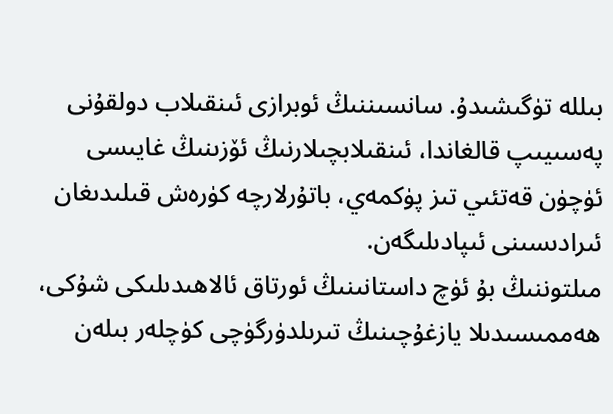بىللە تۈگىشىدۇ. سانسىننىڭ ئوبرازى ئىنقىلاب دولقۇنى پەسىيىپ قالغاندا، ئىنقىلابچىلارنىڭ ئۆزىنىڭ غايىسى ئۈچۈن قەتئىي تىز پۈكمەي، باتۇرلارچە كۈرەش قىلىدىغان ئىرادىسىنى ئىپادىلىگەن.
مىلتوننىڭ بۇ ئۈچ داستانىنىڭ ئورتاق ئالاھىدىلىكى شۇكى، ھەممىسىدىلا يازغۇچىنىڭ تىرىلدۈرگۈچى كۈچلەر بىلەن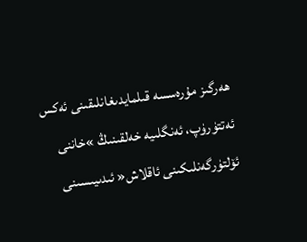ھەرگىز مۇرەسسە قىلمايدىغانلىقىنى ئەكس ئەتتۈرۈپ، ئەنگلىيە خەلقىنىڭ »خاننى ئۆلتۈرگەنلىكىنى ئاقلاش« ئىدىيىسىنى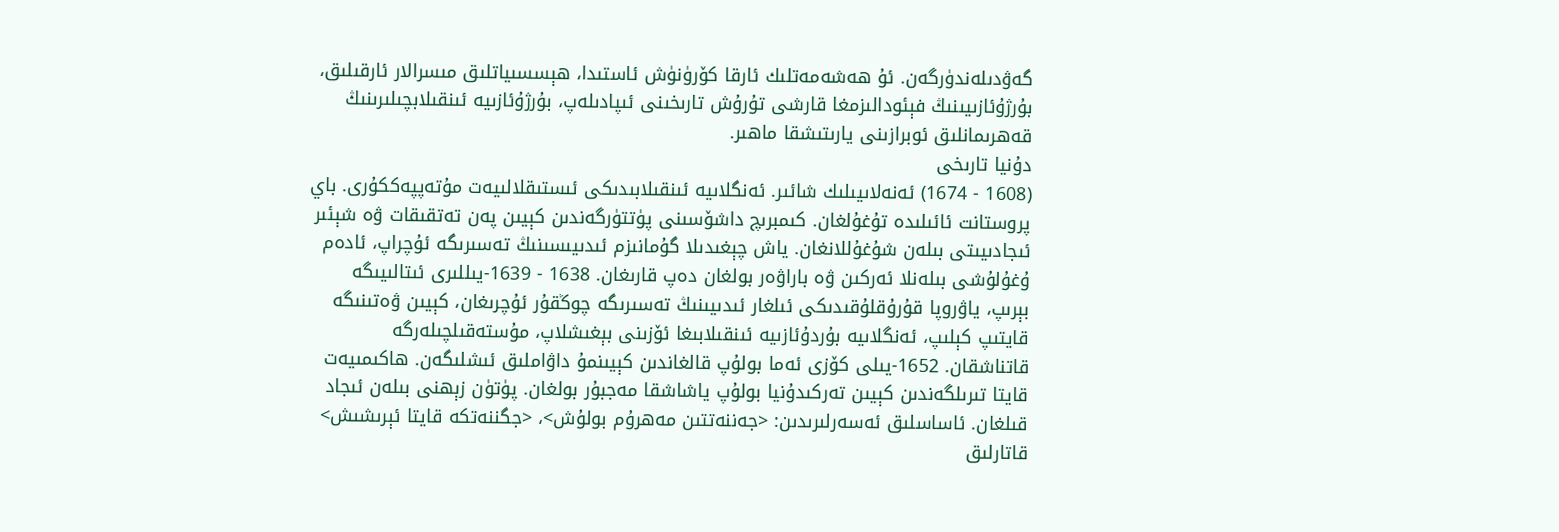گەۋدىلەندۈرگەن. ئۇ ھەشەمەتلىك ئارقا كۆرۈنۈش ئاستىدا، ھېسسىياتلىق مىسرالار ئارقىلىق، بۇرژۇئازىيىنىڭ فېئودالىزمغا قارشى تۇرۇش تارىخىنى ئىپادىلەپ، بۇرژۇئازىيە ئىنقىلابچىلىرىنىڭ قەھرىمانلىق ئوبرازىنى يارىتىشقا ماھىر.
دۇنيا تارىخى
(1608 - 1674) ئەنەلاىيىلىك شائىر. ئەنگلاىيە ئىنقىلابىدىكى ئىستىقلالىيەت مۇتەپپەككۇرى. باي پروستانت ئائىلىدە تۇغۇلغان. كىمبرىچ داشۆسىنى پۈتتۈرگەندىن كېيىن پەن تەتقىقات ۋە شېئىر ئىجادىيىتى بىلەن شۇغۇللانغان. ياش چېغىدىلا گۇمانىزم ئىدىيىسىنىڭ تەسىرىگە ئۇچراپ، ئادەم ۇغۇلۇشى بىلەنلا ئەركىن ۋە باراۋەر بولغان دەپ قارىغان. 1638 - 1639-يىللىرى ئىتالىيىگە بېرىپ، ياۋروپا قۇرۇقلۇقىدىكى ئىلغار ئىدىيىنىڭ تەسىرىگە چوڭقۇر ئۇچرىغان، كېيىن ۋەتىنىگە قايتىپ كېلىپ، ئەنگلاىيە بۇردۇئازىيە ئىنقىلابىغا ئۆزىنى بېغىشلاپ، مۇستەقىلچىلەرگە قاتناشقان. 1652-يىلى كۆزى ئەما بولۇپ قالغاندىن كېيىنمۇ داۋاملىق ئىشلىگەن. ھاكىمىيەت قايتا تىرىلگەندىن كېيىن تەركىدۇنيا بولۇپ ياشاشقا مەجبۇر بولغان. پۈتۈن زېھنى بىلەن ئىجاد قىلغان. ئاساسلىق ئەسەرلىرىدىن: <جەننەتتىن مەھرۇم بولۇش>، <جگننەتكە قايتا ئېرىشىش> قاتارلىق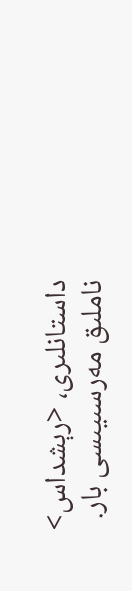داستانلىرى، <رېشداس> ناملىق مەرسىيىسى بار.